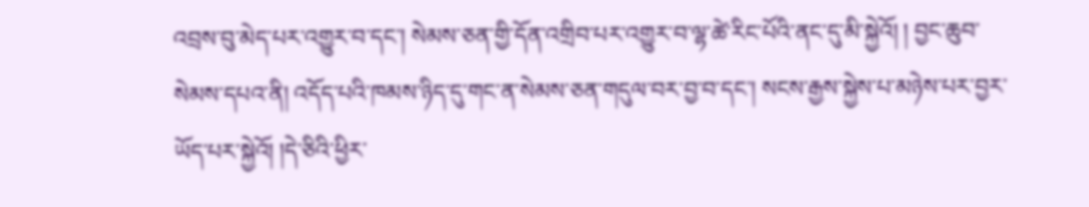འབྲས་བུ་མེད་པར་འགྱུར་བ་དང་། སེམས་ཅན་གྱི་དོན་འགྲིབ་པར་འགྱུར་བ་ལྷ་ཚེ་རིང་པོའི་ནང་དུ་མི་སྐྱེའོ། ། བྱང་ཆུབ་སེམས་དཔའ་ནི། འདོད་པའི་ཁམས་ཉིད་དུ་གང་ན་སེམས་ཅན་གདུལ་བར་བྱ་བ་དང་། སངས་རྒྱས་སྐྱེས་པ་མཉེས་པར་བྱར་ཡོད་པར་སྐྱེའོ། །དེ་ཅིའི་ཕྱིར་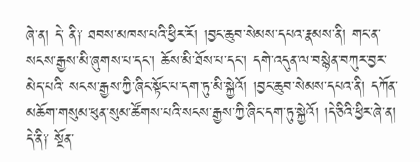ཞེ་ན། དེ་ ནི༑ ཐབས་མཁས་པའི་ཕྱིར་རོ། །བྱང་ཆུབ་སེམས་དཔའ་རྣམས་ནི། གང་ན་སངས་རྒྱས་མི་ཞུགས་པ་དང་། ཆོས་མི་ཐོས་པ་དང་། དགེ་འདུན་ལ་བསྙེན་བཀུར་བྱར་མེད་པའི་ སངས་རྒྱས་ཀྱི་ཞིང་སྟོང་པ་དག་ཏུ་མི་སྐྱེའོ། །བྱང་ཆུབ་སེམས་དཔའ་ནི། དཀོན་མཆོག་གསུམ་ཕུན་སུམ་ཚོགས་པའི་སངས་རྒྱས་ཀྱི་ཞིང་དག་ཏུ་སྐྱེའོ། །དེ་ཅིའི་ཕྱིར་ཞེ་ན། དེ་ནི༑ སྔོན་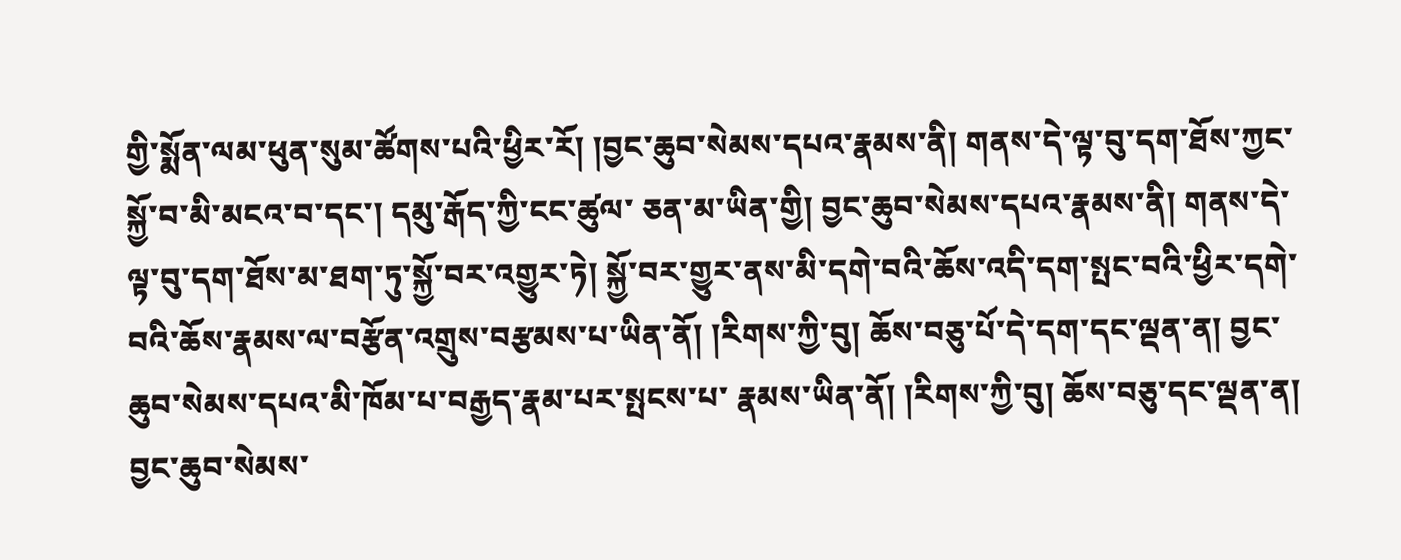གྱི་སྨོན་ལམ་ཕུན་སུམ་ཚོགས་པའི་ཕྱིར་རོ། །བྱང་ཆུབ་སེམས་དཔའ་རྣམས་ནི། གནས་དེ་ལྟ་བུ་དག་ཐོས་ཀྱང་སྐྱོ་བ་མི་མངའ་བ་དང་། དམུ་རྒོད་ཀྱི་ངང་ཚུལ་ ཅན་མ་ཡིན་གྱི། བྱང་ཆུབ་སེམས་དཔའ་རྣམས་ནི། གནས་དེ་ལྟ་བུ་དག་ཐོས་མ་ཐག་ཏུ་སྐྱོ་བར་འགྱུར་ཏེ། སྐྱོ་བར་གྱུར་ནས་མི་དགེ་བའི་ཆོས་འདི་དག་སྤང་བའི་ཕྱིར་དགེ་ བའི་ཆོས་རྣམས་ལ་བརྩོན་འགྲུས་བརྩམས་པ་ཡིན་ནོ། །རིགས་ཀྱི་བུ། ཆོས་བཅུ་པོ་དེ་དག་དང་ལྡན་ན། བྱང་ཆུབ་སེམས་དཔའ་མི་ཁོམ་པ་བརྒྱད་རྣམ་པར་སྤངས་པ་ རྣམས་ཡིན་ནོ། །རིགས་ཀྱི་བུ། ཆོས་བཅུ་དང་ལྡན་ན། བྱང་ཆུབ་སེམས་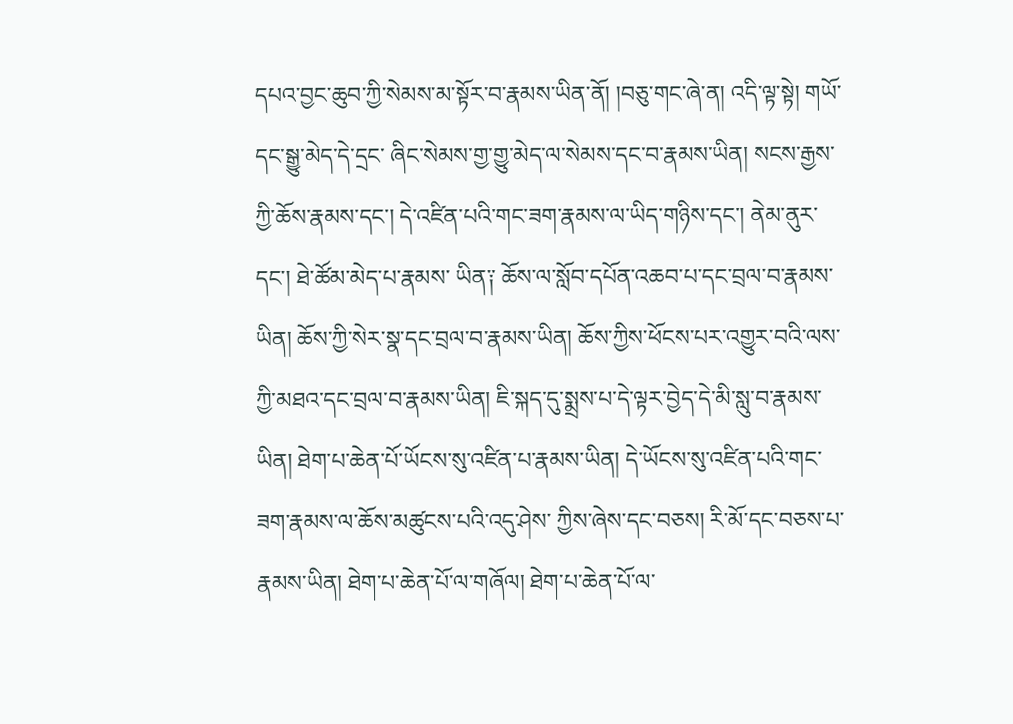དཔའ་བྱང་ཆུབ་ཀྱི་སེམས་མ་སྟོར་བ་རྣམས་ཡིན་ནོ། །བཅུ་གང་ཞེ་ན། འདི་ལྟ་སྟེ། གཡོ་དང་སྒྱུ་མེད་དེ་དྲང་ ཞིང་སེམས་གྱ་གྱུ་མེད་ལ་སེམས་དང་བ་རྣམས་ཡིན། སངས་རྒྱས་ཀྱི་ཆོས་རྣམས་དང་། དེ་འཛིན་པའི་གང་ཟག་རྣམས་ལ་ཡིད་གཉིས་དང་། ནེམ་ནུར་དང་། ཐེ་ཚོམ་མེད་པ་རྣམས་ ཡིན༑ ཆོས་ལ་སློབ་དཔོན་འཆབ་པ་དང་བྲལ་བ་རྣམས་ཡིན། ཆོས་ཀྱི་སེར་སྣ་དང་བྲལ་བ་རྣམས་ཡིན། ཆོས་ཀྱིས་ཕོངས་པར་འགྱུར་བའི་ལས་ཀྱི་མཐའ་དང་བྲལ་བ་རྣམས་ཡིན། ཇི་སྐད་དུ་སྨྲས་པ་དེ་ལྟར་བྱེད་དེ་མི་སླུ་བ་རྣམས་ཡིན། ཐེག་པ་ཆེན་པོ་ཡོངས་སུ་འཛིན་པ་རྣམས་ཡིན། དེ་ཡོངས་སུ་འཛིན་པའི་གང་ཟག་རྣམས་ལ་ཆོས་མཚུངས་པའི་འདུ་ཤེས་ ཀྱིས་ཞེས་དང་བཅས། རི་མོ་དང་བཅས་པ་རྣམས་ཡིན། ཐེག་པ་ཆེན་པོ་ལ་གཞོལ། ཐེག་པ་ཆེན་པོ་ལ་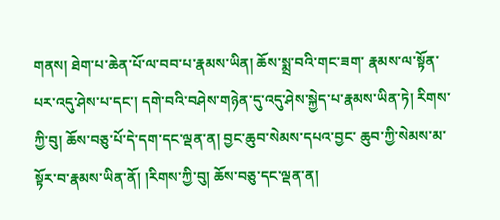གནས། ཐེག་པ་ཆེན་པོ་ལ་བབ་པ་རྣམས་ཡིན། ཆོས་སྨྲ་བའི་གང་ཟག་ རྣམས་ལ་སྟོན་པར་འདུ་ཤེས་པ་དང་། དགེ་བའི་བཤེས་གཉེན་དུ་འདུ་ཤེས་སྐྱེད་པ་རྣམས་ཡིན་ཏེ། རིགས་ཀྱི་བུ། ཆོས་བཅུ་པོ་དེ་དག་དང་ལྡན་ན། བྱང་ཆུབ་སེམས་དཔའ་བྱང་ ཆུབ་ཀྱི་སེམས་མ་སྟོར་བ་རྣམས་ཡིན་ནོ། །རིགས་ཀྱི་བུ། ཆོས་བཅུ་དང་ལྡན་ན།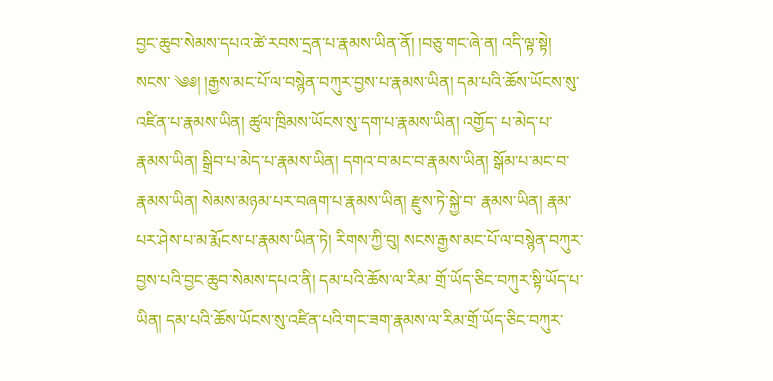བྱང་ཆུབ་སེམས་དཔའ་ཚེ་རབས་དྲན་པ་རྣམས་ཡིན་ནོ། །བཅུ་གང་ཞེ་ན། འདི་ལྟ་སྟེ། སངས་ ༄༅། །རྒྱས་མང་པོ་ལ་བསྙེན་བཀུར་བྱས་པ་རྣམས་ཡིན། དམ་པའི་ཆོས་ཡོངས་སུ་འཛིན་པ་རྣམས་ཡིན། ཚུལ་ཁྲིམས་ཡོངས་སུ་དག་པ་རྣམས་ཡིན། འགྱོད་ པ་མེད་པ་རྣམས་ཡིན། སྒྲིབ་པ་མེད་པ་རྣམས་ཡིན། དགའ་བ་མང་བ་རྣམས་ཡིན། སྒོམ་པ་མང་བ་རྣམས་ཡིན། སེམས་མཉམ་པར་བཞག་པ་རྣམས་ཡིན། རྫུས་ཏེ་སྐྱེ་བ་ རྣམས་ཡིན། རྣམ་པར་ཤེས་པ་མ་རྨོངས་པ་རྣམས་ཡིན་ཏེ། རིགས་ཀྱི་བུ། སངས་རྒྱས་མང་པོ་ལ་བསྙེན་བཀུར་བྱས་པའི་བྱང་ཆུབ་སེམས་དཔའ་ནི། དམ་པའི་ཆོས་ལ་རིམ་ གྲོ་ཡོད་ཅིང་བཀུར་སྟི་ཡོད་པ་ཡིན། དམ་པའི་ཆོས་ཡོངས་སུ་འཛིན་པའི་གང་ཟག་རྣམས་ལ་རིམ་གྲོ་ཡོད་ཅིང་བཀུར་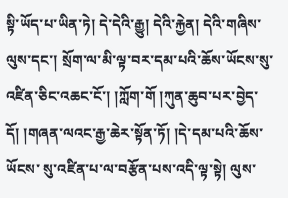སྟི་ཡོད་པ་ཡིན་ཏེ། དེ་དེའི་རྒྱུ། དེའི་རྐྱེན། དེའི་གཞིས་ ལུས་དང་། སྲོག་ལ་མི་ལྟ་བར་དམ་པའི་ཆོས་ཡོངས་སུ་འཛིན་ཅིང་འཆང་ངོ་། །ཀློག་གོ །ཀུན་ཆུབ་པར་བྱེད་དོ། །གཞན་ལའང་རྒྱ་ཆེར་སྟོན་ཏོ། །དེ་དམ་པའི་ཆོས་ཡོངས་ སུ་འཛིན་པ་ལ་བརྩོན་པས་འདི་ལྟ་སྟེ། ལུས་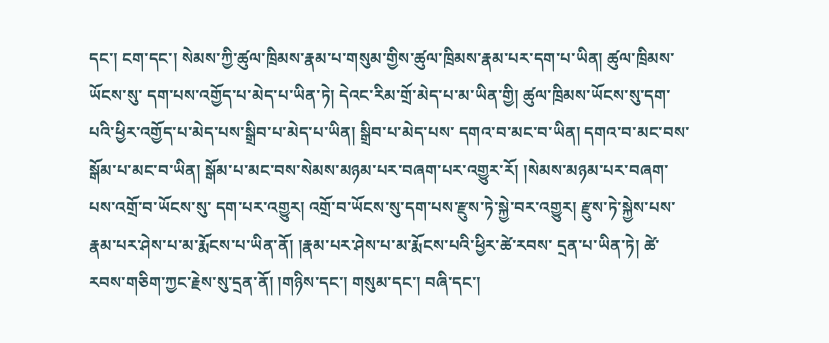དང་། ངག་དང་། སེམས་ཀྱི་ཚུལ་ཁྲིམས་རྣམ་པ་གསུམ་གྱིས་ཚུལ་ཁྲིམས་རྣམ་པར་དག་པ་ཡིན། ཚུལ་ཁྲིམས་ཡོངས་སུ་ དག་པས་འགྱོད་པ་མེད་པ་ཡིན་ཏེ། དེའང་རིམ་གྲོ་མེད་པ་མ་ཡིན་གྱི། ཚུལ་ཁྲིམས་ཡོངས་སུ་དག་པའི་ཕྱིར་འགྱོད་པ་མེད་པས་སྒྲིབ་པ་མེད་པ་ཡིན། སྒྲིབ་པ་མེད་པས་ དགའ་བ་མང་བ་ཡིན། དགའ་བ་མང་བས་སྒོམ་པ་མང་བ་ཡིན། སྒོམ་པ་མང་བས་སེམས་མཉམ་པར་བཞག་པར་འགྱུར་རོ། །སེམས་མཉམ་པར་བཞག་པས་འགྲོ་བ་ཡོངས་སུ་ དག་པར་འགྱུར། འགྲོ་བ་ཡོངས་སུ་དག་པས་རྫུས་ཏེ་སྐྱེ་བར་འགྱུར། རྫུས་ཏེ་སྐྱེས་པས་རྣམ་པར་ཤེས་པ་མ་རྨོངས་པ་ཡིན་ནོ། །རྣམ་པར་ཤེས་པ་མ་རྨོངས་པའི་ཕྱིར་ཚེ་རབས་ དྲན་པ་ཡིན་ཏེ། ཚེ་རབས་གཅིག་ཀྱང་རྗེས་སུ་དྲན་ནོ། །གཉིས་དང་། གསུམ་དང་། བཞི་དང་།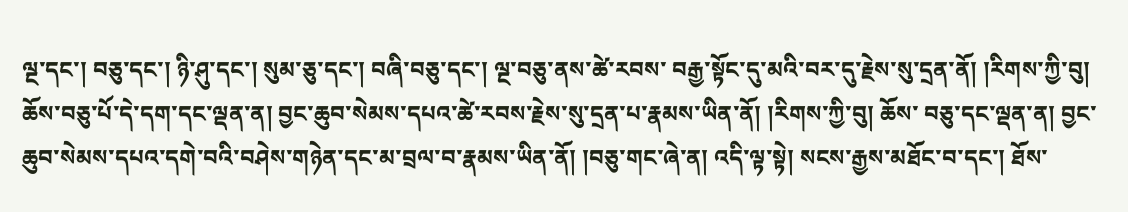ལྔ་དང་། བཅུ་དང་། ཉི་ཤུ་དང་། སུམ་ཅུ་དང་། བཞི་བཅུ་དང་། ལྔ་བཅུ་ནས་ཚེ་རབས་ བརྒྱ་སྟོང་དུ་མའི་བར་དུ་རྗེས་སུ་དྲན་ནོ། །རིགས་ཀྱི་བུ། ཆོས་བཅུ་པོ་དེ་དག་དང་ལྡན་ན། བྱང་ཆུབ་སེམས་དཔའ་ཚེ་རབས་རྗེས་སུ་དྲན་པ་རྣམས་ཡིན་ནོ། །རིགས་ཀྱི་བུ། ཆོས་ བཅུ་དང་ལྡན་ན། བྱང་ཆུབ་སེམས་དཔའ་དགེ་བའི་བཤེས་གཉེན་དང་མ་བྲལ་བ་རྣམས་ཡིན་ནོ། །བཅུ་གང་ཞེ་ན། འདི་ལྟ་སྟེ། སངས་རྒྱས་མཐོང་བ་དང་། ཐོས་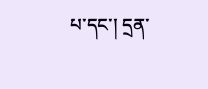པ་དང་། དྲན་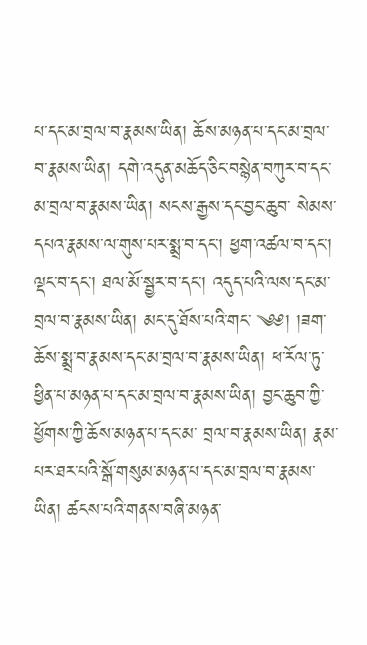པ་དང་མ་བྲལ་བ་རྣམས་ཡིན། ཆོས་མཉན་པ་དང་མ་བྲལ་བ་རྣམས་ཡིན། དགེ་འདུན་མཆོད་ཅིང་བསྙེན་བཀུར་བ་དང་མ་བྲལ་བ་རྣམས་ཡིན། སངས་རྒྱས་དང་བྱང་ཆུབ་ སེམས་དཔའ་རྣམས་ལ་གུས་པར་སྨྲ་བ་དང་། ཕྱག་འཚལ་བ་དང་། ལྡང་བ་དང་། ཐལ་མོ་སྦྱར་བ་དང་། འདུད་པའི་ལས་དང་མ་བྲལ་བ་རྣམས་ཡིན། མང་དུ་ཐོས་པའི་གང་ ༄༅། །ཟག་ཆོས་སྨྲ་བ་རྣམས་དང་མ་བྲལ་བ་རྣམས་ཡིན། ཕ་རོལ་ཏུ་ཕྱིན་པ་མཉན་པ་དང་མ་བྲལ་བ་རྣམས་ཡིན། བྱང་ཆུབ་ཀྱི་ཕྱོགས་ཀྱི་ཆོས་མཉན་པ་དང་མ་ བྲལ་བ་རྣམས་ཡིན། རྣམ་པར་ཐར་པའི་སྒོ་གསུམ་མཉན་པ་དང་མ་བྲལ་བ་རྣམས་ཡིན། ཚངས་པའི་གནས་བཞི་མཉན་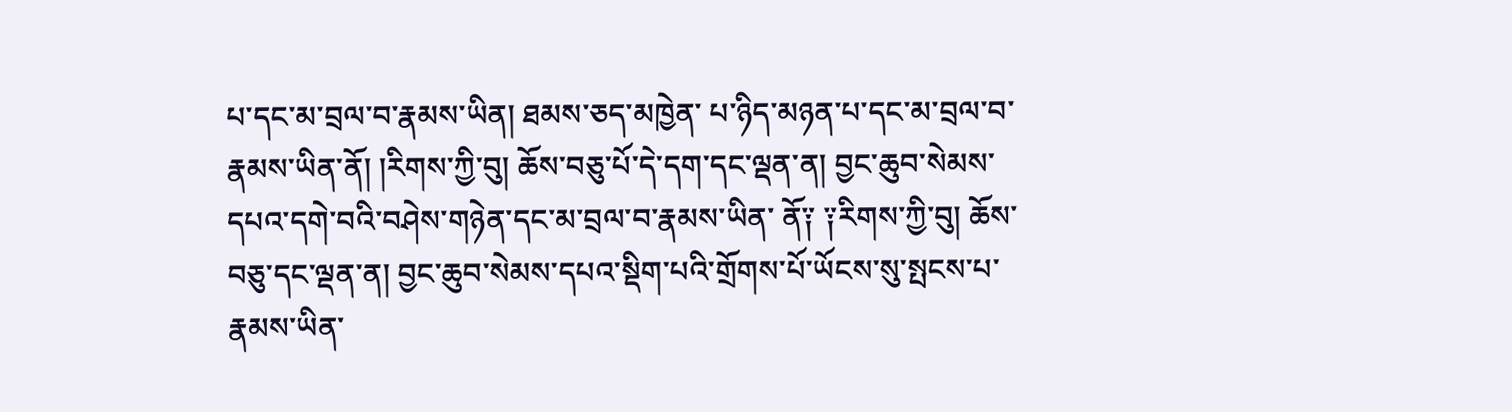པ་དང་མ་བྲལ་བ་རྣམས་ཡིན། ཐམས་ཅད་མཁྱེན་ པ་ཉིད་མཉན་པ་དང་མ་བྲལ་བ་རྣམས་ཡིན་ནོ། །རིགས་ཀྱི་བུ། ཆོས་བཅུ་པོ་དེ་དག་དང་ལྡན་ན། བྱང་ཆུབ་སེམས་དཔའ་དགེ་བའི་བཤེས་གཉེན་དང་མ་བྲལ་བ་རྣམས་ཡིན་ ནོ༑ ༑རིགས་ཀྱི་བུ། ཆོས་བཅུ་དང་ལྡན་ན། བྱང་ཆུབ་སེམས་དཔའ་སྡིག་པའི་གྲོགས་པོ་ཡོངས་སུ་སྤངས་པ་རྣམས་ཡིན་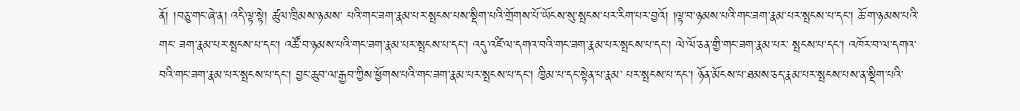ནོ། །བཅུ་གང་ཞེ་ན། འདི་ལྟ་སྟེ། ཚུལ་ཁྲིམས་ཉམས་ པའི་གང་ཟག་རྣམ་པར་སྤངས་པས་སྡིག་པའི་གྲོགས་པོ་ཡོངས་སུ་སྤངས་པར་རིག་པར་བྱའོ། །ལྟ་བ་ཉམས་པའི་གང་ཟག་རྣམ་པར་སྤངས་པ་དང་། ཆོ་ག་ཉམས་པའི་གང་ ཟག་རྣམ་པར་སྤངས་པ་དང་། འཚོ་བ་ཉམས་པའི་གང་ཟག་རྣམ་པར་སྤངས་པ་དང་། འདུ་འཛི་ལ་དགའ་བའི་གང་ཟག་རྣམ་པར་སྤངས་པ་དང་། ལེ་ལོ་ཅན་གྱི་གང་ཟག་རྣམ་པར་ སྤངས་པ་དང་། འཁོར་བ་ལ་དགའ་བའི་གང་ཟག་རྣམ་པར་སྤངས་པ་དང་། བྱང་ཆུབ་ལ་རྒྱབ་ཀྱིས་ཕྱོགས་པའི་གང་ཟག་རྣམ་པར་སྤངས་པ་དང་། ཁྱིམ་པ་དང་སྟེན་པ་རྣམ་ པར་སྤངས་པ་དང་། ཉོན་མོངས་པ་ཐམས་ཅད་རྣམ་པར་སྤངས་པས་ན་སྡིག་པའི་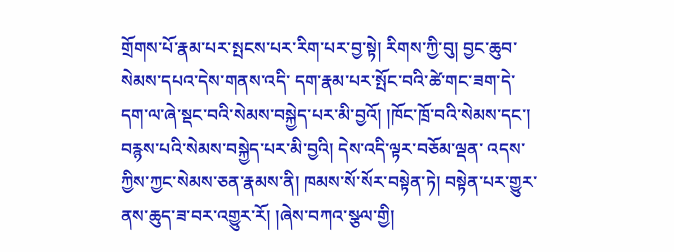གྲོགས་པོ་རྣམ་པར་སྤངས་པར་རིག་པར་བྱ་སྟེ། རིགས་ཀྱི་བུ། བྱང་ཆུབ་སེམས་དཔའ་དེས་གནས་འདི་ དག་རྣམ་པར་སྤོང་བའི་ཚེ་གང་ཟག་དེ་དག་ལ་ཞེ་སྡང་བའི་སེམས་བསྐྱེད་པར་མི་བྱའོ། །ཁོང་ཁྲོ་བའི་སེམས་དང་། བརྙས་པའི་སེམས་བསྐྱེད་པར་མི་བྱའི། དེས་འདི་ལྟར་བཅོམ་ལྡན་ འདས་ཀྱིས་ཀྱང་སེམས་ཅན་རྣམས་ནི། ཁམས་སོ་སོར་བསྟེན་ཏེ། བསྟེན་པར་གྱུར་ནས་ཆུད་ཟ་བར་འགྱུར་རོ། །ཞེས་བཀའ་སྩལ་གྱི།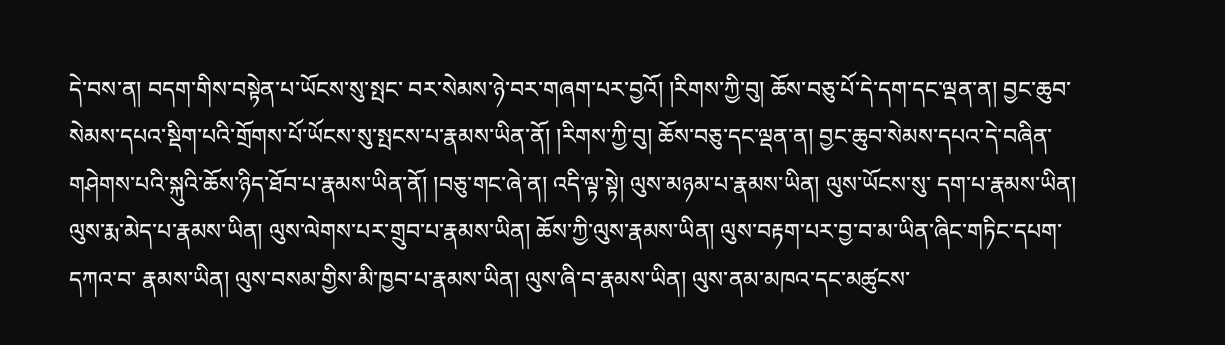དེ་བས་ན། བདག་གིས་བསྟེན་པ་ཡོངས་སུ་སྤང་ བར་སེམས་ཉེ་བར་གཞག་པར་བྱའོ། །རིགས་ཀྱི་བུ། ཆོས་བཅུ་པོ་དེ་དག་དང་ལྡན་ན། བྱང་ཆུབ་སེམས་དཔའ་སྡིག་པའི་གྲོགས་པོ་ཡོངས་སུ་སྤངས་པ་རྣམས་ཡིན་ནོ། །རིགས་ཀྱི་བུ། ཆོས་བཅུ་དང་ལྡན་ན། བྱང་ཆུབ་སེམས་དཔའ་དེ་བཞིན་གཤེགས་པའི་སྐུའི་ཆོས་ཉིད་ཐོབ་པ་རྣམས་ཡིན་ནོ། །བཅུ་གང་ཞེ་ན། འདི་ལྟ་སྟེ། ལུས་མཉམ་པ་རྣམས་ཡིན། ལུས་ཡོངས་སུ་ དག་པ་རྣམས་ཡིན། ལུས་རྨ་མེད་པ་རྣམས་ཡིན། ལུས་ལེགས་པར་གྲུབ་པ་རྣམས་ཡིན། ཆོས་ཀྱི་ལུས་རྣམས་ཡིན། ལུས་བརྟག་པར་བྱ་བ་མ་ཡིན་ཞིང་གཏིང་དཔག་དཀའ་བ་ རྣམས་ཡིན། ལུས་བསམ་གྱིས་མི་ཁྱབ་པ་རྣམས་ཡིན། ལུས་ཞི་བ་རྣམས་ཡིན། ལུས་ནམ་མཁའ་དང་མཚུངས་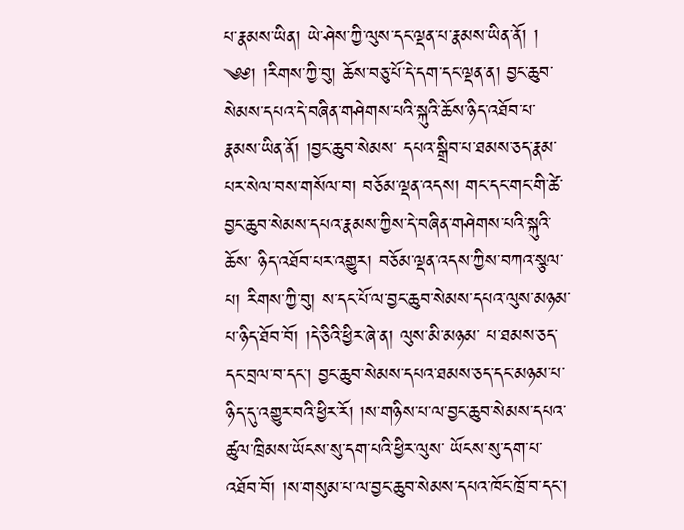པ་རྣམས་ཡིན། ཡེ་ཤེས་ཀྱི་ལུས་དང་ལྡན་པ་རྣམས་ཡིན་ནོ། ། ༄༅། །རིགས་ཀྱི་བུ། ཆོས་བཅུ་པོ་དེ་དག་དང་ལྡན་ན། བྱང་ཆུབ་སེམས་དཔའ་དེ་བཞིན་གཤེགས་པའི་སྐུའི་ཆོས་ཉིད་འཐོབ་པ་རྣམས་ཡིན་ནོ། །བྱང་ཆུབ་སེམས་ དཔའ་སྒྲིབ་པ་ཐམས་ཅད་རྣམ་པར་སེལ་བས་གསོལ་བ། བཅོམ་ལྡན་འདས། གང་དང་གང་གི་ཚེ་བྱང་ཆུབ་སེམས་དཔའ་རྣམས་ཀྱིས་དེ་བཞིན་གཤེགས་པའི་སྐུའི་ཆོས་ ཉིད་འཐོབ་པར་འགྱུར། བཅོམ་ལྡན་འདས་ཀྱིས་བཀའ་སྩལ་པ། རིགས་ཀྱི་བུ། ས་དང་པོ་ལ་བྱང་ཆུབ་སེམས་དཔའ་ལུས་མཉམ་པ་ཉིད་ཐོབ་བོ། །དེ་ཅིའི་ཕྱིར་ཞེ་ན། ལུས་མི་མཉམ་ པ་ཐམས་ཅད་དང་བྲལ་བ་དང་། བྱང་ཆུབ་སེམས་དཔའ་ཐམས་ཅད་དང་མཉམ་པ་ཉིད་དུ་འགྱུར་བའི་ཕྱིར་རོ། །ས་གཉིས་པ་ལ་བྱང་ཆུབ་སེམས་དཔའ་ཚུལ་ཁྲིམས་ཡོངས་སུ་དག་པའི་ཕྱིར་ལུས་ ཡོངས་སུ་དག་པ་འཐོབ་བོ། །ས་གསུམ་པ་ལ་བྱང་ཆུབ་སེམས་དཔའ་ཁོང་ཁྲོ་བ་དང་།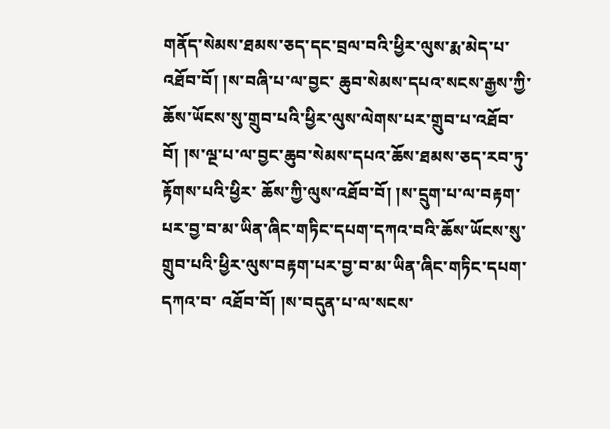གནོད་སེམས་ཐམས་ཅད་དང་བྲལ་བའི་ཕྱིར་ལུས་རྨ་མེད་པ་འཐོབ་བོ། །ས་བཞི་པ་ལ་བྱང་ ཆུབ་སེམས་དཔའ་སངས་རྒྱས་ཀྱི་ཆོས་ཡོངས་སུ་གྲུབ་པའི་ཕྱིར་ལུས་ལེགས་པར་གྲུབ་པ་འཐོབ་བོ། །ས་ལྔ་པ་ལ་བྱང་ཆུབ་སེམས་དཔའ་ཆོས་ཐམས་ཅད་རབ་ཏུ་རྟོགས་པའི་ཕྱིར་ ཆོས་ཀྱི་ལུས་འཐོབ་བོ། །ས་དྲུག་པ་ལ་བརྟག་པར་བྱ་བ་མ་ཡིན་ཞིང་གཏིང་དཔག་དཀའ་བའི་ཆོས་ཡོངས་སུ་གྲུབ་པའི་ཕྱིར་ལུས་བརྟག་པར་བྱ་བ་མ་ཡིན་ཞིང་གཏིང་དཔག་དཀའ་བ་ འཐོབ་བོ། །ས་བདུན་པ་ལ་སངས་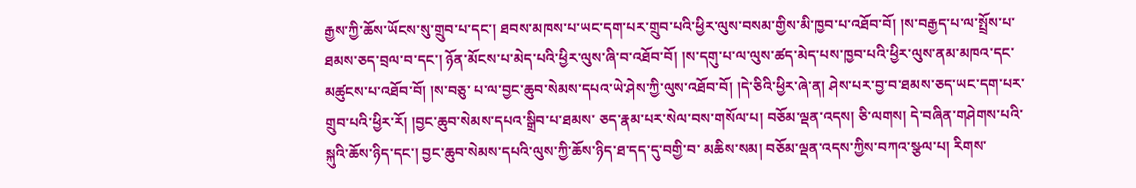རྒྱས་ཀྱི་ཆོས་ཡོངས་སུ་གྲུབ་པ་དང་། ཐབས་མཁས་པ་ཡང་དག་པར་གྲུབ་པའི་ཕྱིར་ལུས་བསམ་གྱིས་མི་ཁྱབ་པ་འཐོབ་བོ། །ས་བརྒྱད་པ་ལ་སྤྲོས་པ་ ཐམས་ཅད་བྲལ་བ་དང་། ཉོན་མོངས་པ་མེད་པའི་ཕྱིར་ལུས་ཞི་བ་འཐོབ་བོ། །ས་དགུ་པ་ལ་ལུས་ཚད་མེད་པས་ཁྱབ་པའི་ཕྱིར་ལུས་ནམ་མཁའ་དང་མཚུངས་པ་འཐོབ་བོ། །ས་བཅུ་ པ་ལ་བྱང་ཆུབ་སེམས་དཔའ་ཡེ་ཤེས་ཀྱི་ལུས་འཐོབ་བོ། །དེ་ཅིའི་ཕྱིར་ཞེ་ན། ཤེས་པར་བྱ་བ་ཐམས་ཅད་ཡང་དག་པར་གྲུབ་པའི་ཕྱིར་རོ། །བྱང་ཆུབ་སེམས་དཔའ་སྒྲིབ་པ་ཐམས་ ཅད་རྣམ་པར་སེལ་བས་གསོལ་པ། བཅོམ་ལྡན་འདས། ཅི་ལགས། དེ་བཞིན་གཤེགས་པའི་སྐུའི་ཆོས་ཉིད་དང་། བྱང་ཆུབ་སེམས་དཔའི་ལུས་ཀྱི་ཆོས་ཉིད་ཐ་དད་དུ་བགྱི་བ་ མཆིས་སམ། བཅོམ་ལྡན་འདས་ཀྱིས་བཀའ་སྩལ་པ། རིགས་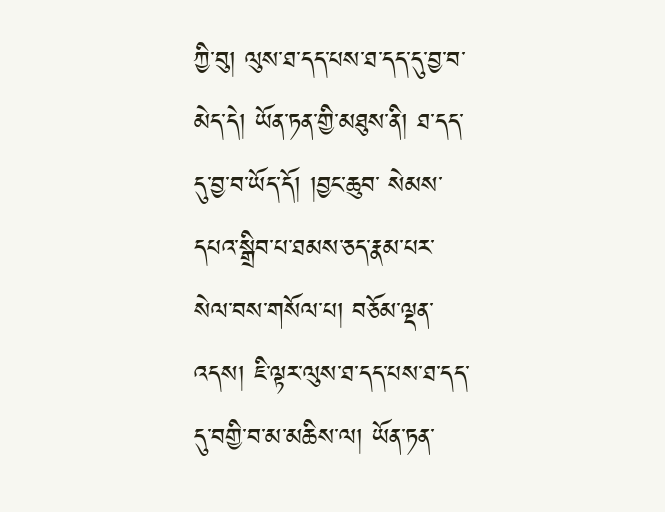ཀྱི་བུ། ལུས་ཐ་དད་པས་ཐ་དད་དུ་བྱ་བ་མེད་དེ། ཡོན་ཏན་གྱི་མཐུས་ནི། ཐ་དད་དུ་བྱ་བ་ཡོད་དོ། །བྱང་ཆུབ་ སེམས་དཔའ་སྒྲིབ་པ་ཐམས་ཅད་རྣམ་པར་སེལ་བས་གསོལ་པ། བཅོམ་ལྡན་འདས། ཇི་ལྟར་ལུས་ཐ་དད་པས་ཐ་དད་དུ་བགྱི་བ་མ་མཆིས་ལ། ཡོན་ཏན་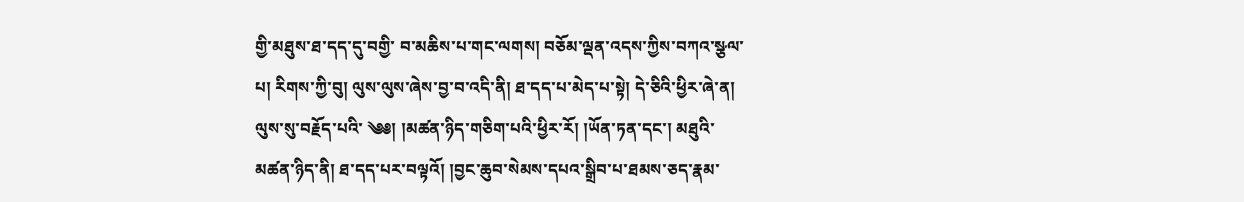གྱི་མཐུས་ཐ་དད་དུ་བགྱི་ བ་མཆིས་པ་གང་ལགས། བཅོམ་ལྡན་འདས་ཀྱིས་བཀའ་སྩལ་པ། རིགས་ཀྱི་བུ། ལུས་ལུས་ཞེས་བྱ་བ་འདི་ནི། ཐ་དད་པ་མེད་པ་སྟེ། དེ་ཅིའི་ཕྱིར་ཞེ་ན། ལུས་སུ་བརྗོད་པའི་ ༄༅། །མཚན་ཉིད་གཅིག་པའི་ཕྱིར་རོ། །ཡོན་ཏན་དང་། མཐུའི་མཚན་ཉིད་ནི། ཐ་དད་པར་བལྟའོ། །བྱང་ཆུབ་སེམས་དཔའ་སྒྲིབ་པ་ཐམས་ཅད་རྣམ་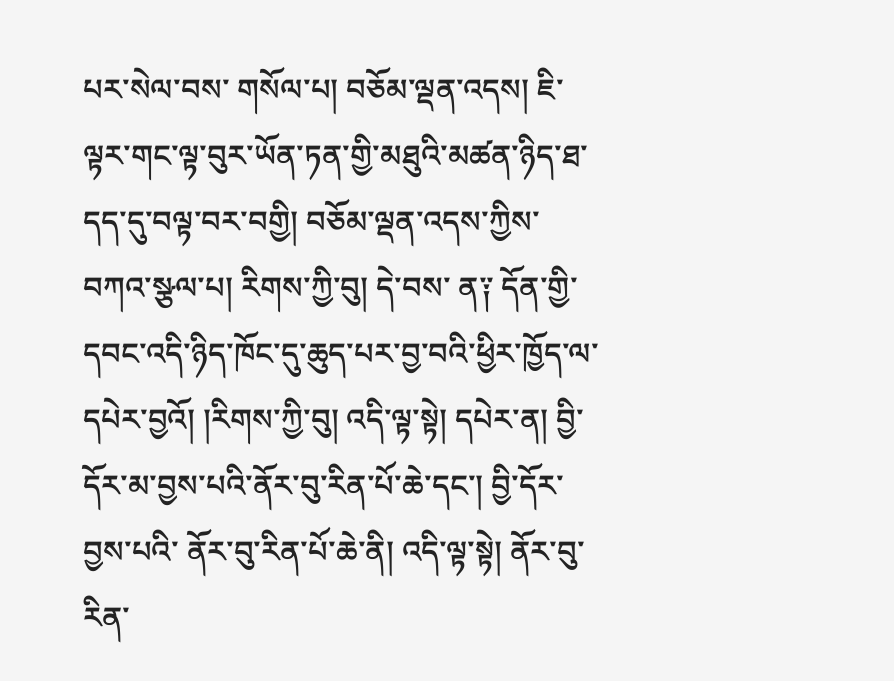པར་སེལ་བས་ གསོལ་པ། བཅོམ་ལྡན་འདས། ཇི་ལྟར་གང་ལྟ་བུར་ཡོན་ཏན་གྱི་མཐུའི་མཚན་ཉིད་ཐ་དད་དུ་བལྟ་བར་བགྱི། བཅོམ་ལྡན་འདས་ཀྱིས་བཀའ་སྩལ་པ། རིགས་ཀྱི་བུ། དེ་བས་ ན༑ དོན་གྱི་དབང་འདི་ཉིད་ཁོང་དུ་ཆུད་པར་བྱ་བའི་ཕྱིར་ཁྱོད་ལ་དཔེར་བྱའོ། །རིགས་ཀྱི་བུ། འདི་ལྟ་སྟེ། དཔེར་ན། བྱི་དོར་མ་བྱས་པའི་ནོར་བུ་རིན་པོ་ཆེ་དང་། བྱི་དོར་བྱས་པའི་ ནོར་བུ་རིན་པོ་ཆེ་ནི། འདི་ལྟ་སྟེ། ནོར་བུ་རིན་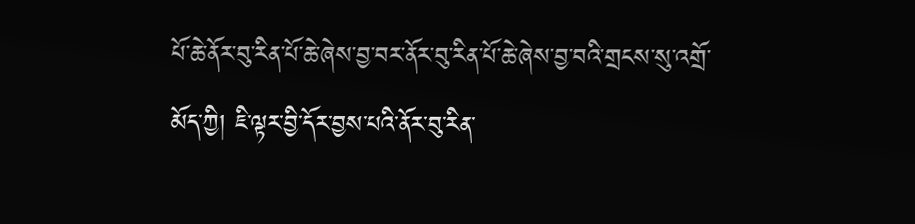པོ་ཆེ་ནོར་བུ་རིན་པོ་ཆེ་ཞེས་བྱ་བར་ནོར་བུ་རིན་པོ་ཆེ་ཞེས་བྱ་བའི་གྲངས་སུ་འགྲོ་མོད་ཀྱི། ཇི་ལྟར་བྱི་དོར་བྱས་པའི་ནོར་བུ་རིན་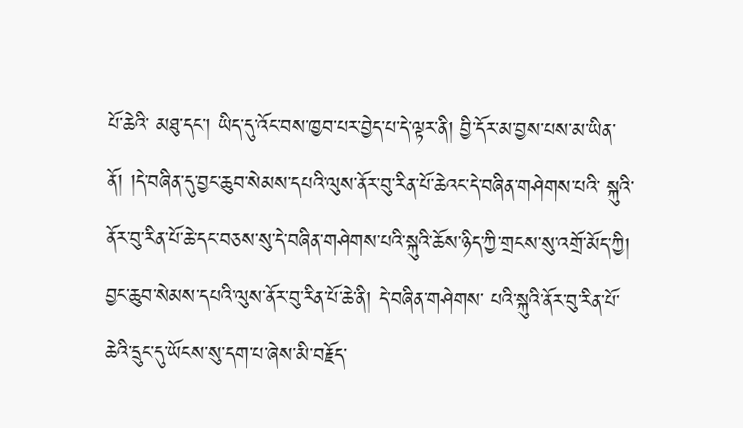པོ་ཆེའི་ མཐུ་དང་། ཡིད་དུ་འོང་བས་ཁྱབ་པར་བྱེད་པ་དེ་ལྟར་ནི། བྱི་དོར་མ་བྱས་པས་མ་ཡིན་ནོ། །དེ་བཞིན་དུ་བྱང་ཆུབ་སེམས་དཔའི་ལུས་ནོར་བུ་རིན་པོ་ཆེའང་དེ་བཞིན་གཤེགས་པའི་ སྐུའི་ནོར་བུ་རིན་པོ་ཆེ་དང་བཅས་སུ་དེ་བཞིན་གཤེགས་པའི་སྐུའི་ཆོས་ཉིད་ཀྱི་གྲངས་སུ་འགྲོ་མོད་ཀྱི། བྱང་ཆུབ་སེམས་དཔའི་ལུས་ནོར་བུ་རིན་པོ་ཆེ་ནི། དེ་བཞིན་གཤེགས་ པའི་སྐུའི་ནོར་བུ་རིན་པོ་ཆེའི་དྲུང་དུ་ཡོངས་སུ་དག་པ་ཞེས་མི་བརྗོད་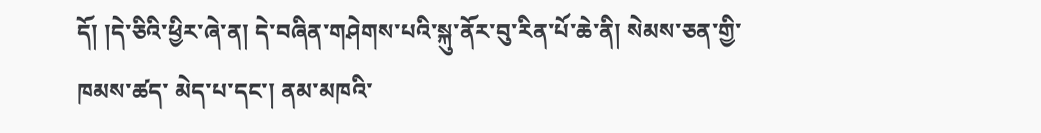དོ། །དེ་ཅིའི་ཕྱིར་ཞེ་ན། དེ་བཞིན་གཤེགས་པའི་སྐུ་ནོར་བུ་རིན་པོ་ཆེ་ནི། སེམས་ཅན་གྱི་ཁམས་ཚད་ མེད་པ་དང་། ནམ་མཁའི་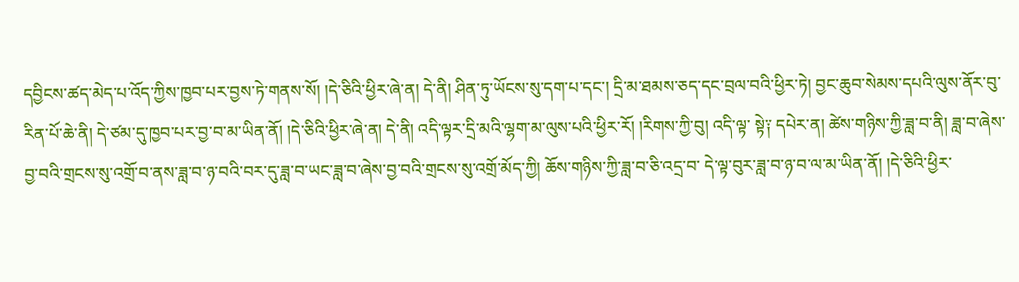དབྱིངས་ཚད་མེད་པ་འོད་ཀྱིས་ཁྱབ་པར་བྱས་ཏེ་གནས་སོ། །དེ་ཅིའི་ཕྱིར་ཞེ་ན། དེ་ནི། ཤིན་ཏུ་ཡོངས་སུ་དག་པ་དང་། དྲི་མ་ཐམས་ཅད་དང་བྲལ་བའི་ཕྱིར་ཏེ། བྱང་ཆུབ་སེམས་དཔའི་ལུས་ནོར་བུ་རིན་པོ་ཆེ་ནི། དེ་ཙམ་དུ་ཁྱབ་པར་བྱ་བ་མ་ཡིན་ནོ། །དེ་ཅིའི་ཕྱིར་ཞེ་ན། དེ་ནི། འདི་ལྟར་དྲི་མའི་ལྷག་མ་ལུས་པའི་ཕྱིར་རོ། །རིགས་ཀྱི་བུ། འདི་ལྟ་ སྟེ༑ དཔེར་ན། ཚེས་གཉིས་ཀྱི་ཟླ་བ་ནི། ཟླ་བ་ཞེས་བྱ་བའི་གྲངས་སུ་འགྲོ་བ་ནས་ཟླ་བ་ཉ་བའི་བར་དུ་ཟླ་བ་ཡང་ཟླ་བ་ཞེས་བྱ་བའི་གྲངས་སུ་འགྲོ་མོད་ཀྱི། ཆོས་གཉིས་ཀྱི་ཟླ་བ་ཅི་འདྲ་བ་ དེ་ལྟ་བུར་ཟླ་བ་ཉ་བ་ལ་མ་ཡིན་ནོ། །དེ་ཅིའི་ཕྱིར་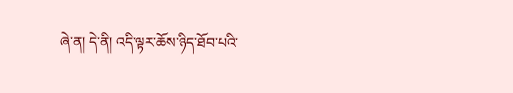ཞེ་ན། དེ་ནི། འདི་ལྟར་ཆོས་ཉིད་ཐོབ་པའི་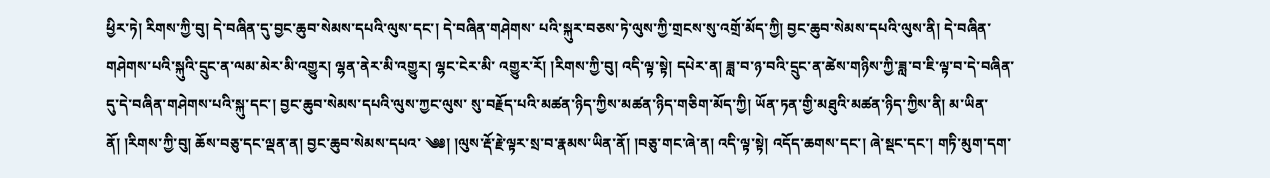ཕྱིར་ཏེ། རིགས་ཀྱི་བུ། དེ་བཞིན་དུ་བྱང་ཆུབ་སེམས་དཔའི་ལུས་དང་། དེ་བཞིན་གཤེགས་ པའི་སྐུར་བཅས་ཏེ་ལུས་ཀྱི་གྲངས་སུ་འགྲོ་མོད་ཀྱི། བྱང་ཆུབ་སེམས་དཔའི་ལུས་ནི། དེ་བཞིན་གཤེགས་པའི་སྐུའི་དྲུང་ན་ལམ་མེར་མི་འགྱུར། ལྷན་ནེར་མི་འགྱུར། ལྷང་ངེར་མི་ འགྱུར་རོ། །རིགས་ཀྱི་བུ། འདི་ལྟ་སྟེ། དཔེར་ན། ཟླ་བ་ཉ་བའི་དྲུང་ན་ཚེས་གཉིས་ཀྱི་ཟླ་བ་ཇི་ལྟ་བ་དེ་བཞིན་དུ་དེ་བཞིན་གཤེགས་པའི་སྐུ་དང་། བྱང་ཆུབ་སེམས་དཔའི་ལུས་ཀྱང་ལུས་ སུ་བརྗོད་པའི་མཚན་ཉིད་ཀྱིས་མཚན་ཉིད་གཅིག་མོད་ཀྱི། ཡོན་ཏན་གྱི་མཐུའི་མཚན་ཉིད་ཀྱིས་ནི། མ་ཡིན་ནོ། །རིགས་ཀྱི་བུ། ཆོས་བཅུ་དང་ལྡན་ན། བྱང་ཆུབ་སེམས་དཔའ་ ༄༅། །ལུས་རྡོ་རྗེ་ལྟར་སྲ་བ་རྣམས་ཡིན་ནོ། །བཅུ་གང་ཞེ་ན། འདི་ལྟ་སྟེ། འདོད་ཆགས་དང་། ཞེ་སྡང་དང་། གཏི་མུག་དག་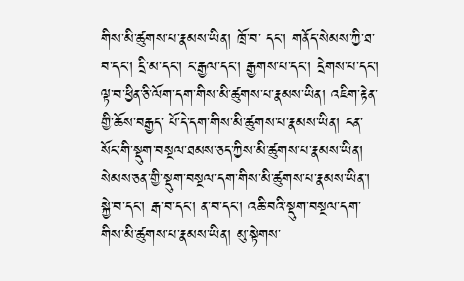གིས་མི་ཚུགས་པ་རྣམས་ཡིན། ཁྲོ་བ་ དང་། གནོད་སེམས་ཀྱི་ཐ་བ་དང་། དྲི་མ་དང་། ང་རྒྱལ་དང་། རྒྱགས་པ་དང་། དྲེགས་པ་དང་། ལྟ་བ་ཕྱིན་ཅི་ལོག་དག་གིས་མི་ཚུགས་པ་རྣམས་ཡིན། འཇིག་རྟེན་གྱི་ཆོས་བརྒྱད་ པོ་དེ་དག་གིས་མི་ཚུགས་པ་རྣམས་ཡིན། ངན་སོང་གི་སྡུག་བསྔལ་ཐམས་ཅད་ཀྱིས་མི་ཚུགས་པ་རྣམས་ཡིན། སེམས་ཅན་གྱི་སྡུག་བསྔལ་དག་གིས་མི་ཚུགས་པ་རྣམས་ཡིན་། སྐྱེ་བ་དང་། རྒ་བ་དང་། ན་བ་དང་། འཆི་བའི་སྡུག་བསྔལ་དག་གིས་མི་ཚུགས་པ་རྣམས་ཡིན། མུ་སྟེགས་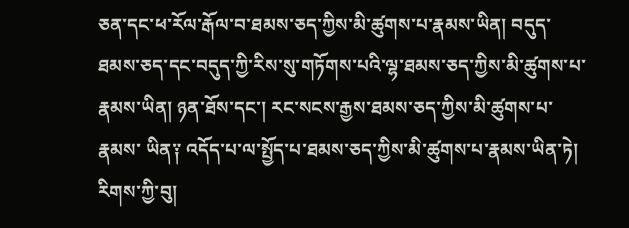ཅན་དང་ཕ་རོལ་རྒོལ་བ་ཐམས་ཅད་ཀྱིས་མི་ཚུགས་པ་རྣམས་ཡིན། བདུད་ཐམས་ཅད་དང་བདུད་ཀྱི་རིས་སུ་གཏོགས་པའི་ལྷ་ཐམས་ཅད་ཀྱིས་མི་ཚུགས་པ་རྣམས་ཡིན། ཉན་ཐོས་དང་། རང་སངས་རྒྱས་ཐམས་ཅད་ཀྱིས་མི་ཚུགས་པ་རྣམས་ ཡིན༑ འདོད་པ་ལ་སྤྱོད་པ་ཐམས་ཅད་ཀྱིས་མི་ཚུགས་པ་རྣམས་ཡིན་ཏེ། རིགས་ཀྱི་བུ།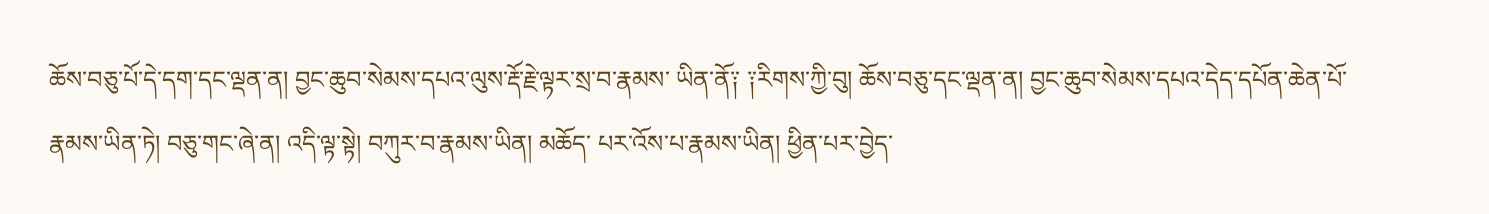ཆོས་བཅུ་པོ་དེ་དག་དང་ལྡན་ན། བྱང་ཆུབ་སེམས་དཔའ་ལུས་རྡོ་རྗེ་ལྟར་སྲ་བ་རྣམས་ ཡིན་ནོ༑ ༑རིགས་ཀྱི་བུ། ཆོས་བཅུ་དང་ལྡན་ན། བྱང་ཆུབ་སེམས་དཔའ་དེད་དཔོན་ཆེན་པོ་རྣམས་ཡིན་ཏེ། བཅུ་གང་ཞེ་ན། འདི་ལྟ་སྟེ། བཀུར་བ་རྣམས་ཡིན། མཆོད་ པར་འོས་པ་རྣམས་ཡིན། ཕྱིན་པར་བྱེད་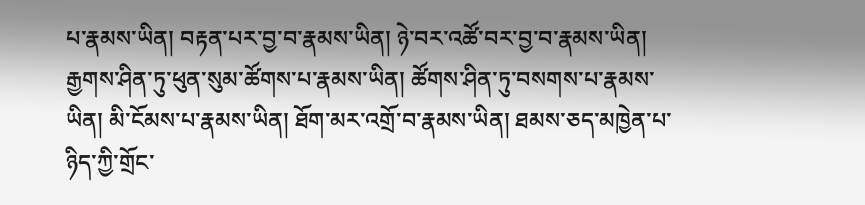པ་རྣམས་ཡིན། བརྟན་པར་བྱ་བ་རྣམས་ཡིན། ཉེ་བར་འཚོ་བར་བྱ་བ་རྣམས་ཡིན། རྒྱགས་ཤིན་ཏུ་ཕུན་སུམ་ཚོགས་པ་རྣམས་ཡིན། ཚོགས་ཤིན་ཏུ་བསགས་པ་རྣམས་ཡིན། མི་ངོམས་པ་རྣམས་ཡིན། ཐོག་མར་འགྲོ་བ་རྣམས་ཡིན། ཐམས་ཅད་མཁྱེན་པ་ཉིད་ཀྱི་གྲོང་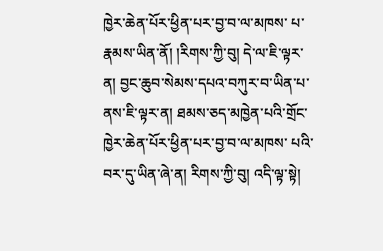ཁྱེར་ཆེན་པོར་ཕྱིན་པར་བྱ་བ་ལ་མཁས་ པ་རྣམས་ཡིན་ནོ། །རིགས་ཀྱི་བུ། དེ་ལ་ཇི་ལྟར་ན། བྱང་ཆུབ་སེམས་དཔའ་བཀུར་བ་ཡིན་པ་ནས་ཇི་ལྟར་ན། ཐམས་ཅད་མཁྱེན་པའི་གྲོང་ཁྱེར་ཆེན་པོར་ཕྱིན་པར་བྱ་བ་ལ་མཁས་ པའི་བར་དུ་ཡིན་ཞེ་ན། རིགས་ཀྱི་བུ། འདི་ལྟ་སྟེ།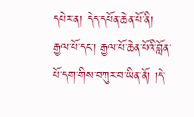དཔེར་ན། དེད་དཔོན་ཆེན་པོ་ནི། རྒྱལ་པོ་དང་། རྒྱལ་པོ་ཆེན་པོའི་བློན་པོ་དག་གིས་བཀུར་བ་ཡིན་ནོ། །དེ་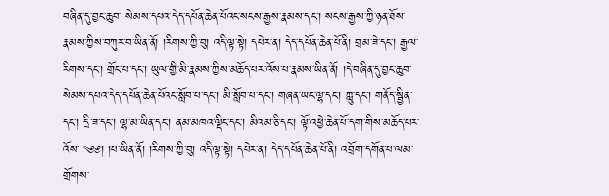བཞིན་དུ་བྱང་ཆུབ་ སེམས་དཔའ་དེད་དཔོན་ཆེན་པོའང་སངས་རྒྱས་རྣམས་དང་། སངས་རྒྱས་ཀྱི་ཉན་ཐོས་རྣམས་ཀྱིས་བཀུར་བ་ཡིན་ནོ། །རིགས་ཀྱི་བུ། འདི་ལྟ་སྟེ། དཔེར་ན། དེད་དཔོན་ཆེན་པོ་ནི། བྲམ་ཟེ་དང་། རྒྱལ་རིགས་དང་། གྲོང་པ་དང་། ཡུལ་གྱི་མི་རྣམས་ཀྱིས་མཆོད་པར་འོས་པ་རྣམས་ཡིན་ནོ། །དེ་བཞིན་དུ་བྱང་ཆུབ་སེམས་དཔའ་དེད་དཔོན་ཆེན་པོའང་སློབ་པ་དང་། མི་སློབ་པ་དང་། གཞན་ཡང་ལྷ་དང་། ཀླུ་དང་། གནོད་སྦྱིན་དང་། དྲི་ཟ་དང་། ལྷ་མ་ཡིན་དང་། ནམ་མཁའ་ལྡིང་དང་། མིའམ་ཅི་དང་། ལྟོ་འཕྱེ་ཆེན་པོ་དག་གིས་མཆོད་པར་འོས་ ༄༅། །པ་ཡིན་ནོ། །རིགས་ཀྱི་བུ། འདི་ལྟ་སྟེ། དཔེར་ན། དེད་དཔོན་ཆེན་པོ་ནི། འབྲོག་དགོན་པ་ལམ་གྲོགས་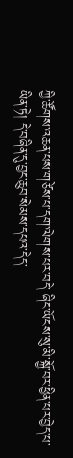ཀྱི་ཚོགས་འཆན་པས་གཙེས་པ་དག་ལེགས་པར་བདེ་ ཞིང་ཡོངས་སུ་མི་སྐྱོ་བར་ཕྱིན་པར་བྱེད་པ་ཡིན་ཏེ། དེ་བཞིན་དུ་བྱང་ཆུབ་སེམས་དཔའ་དེད་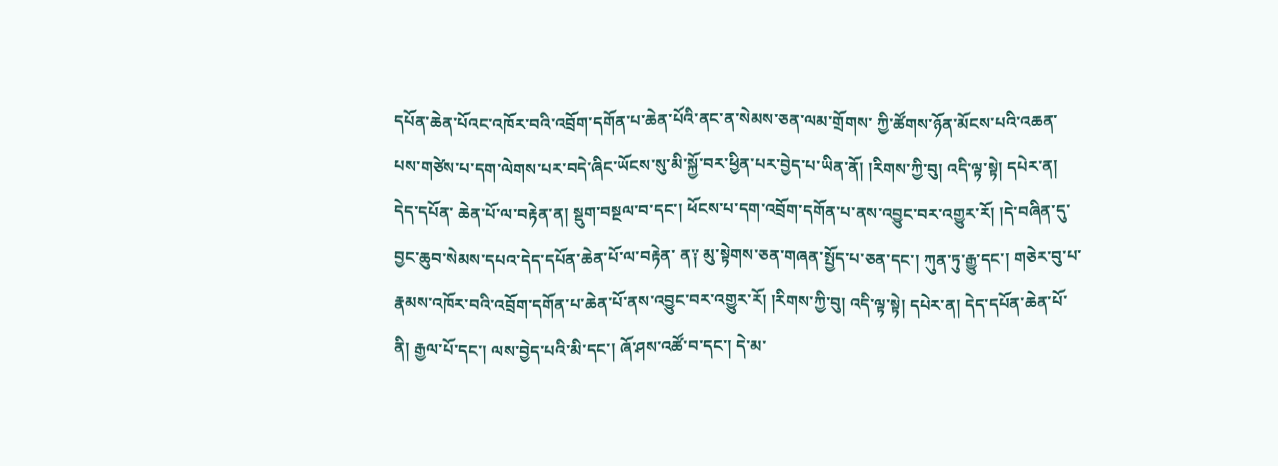དཔོན་ཆེན་པོའང་འཁོར་བའི་འབྲོག་དགོན་པ་ཆེན་པོའི་ནང་ན་སེམས་ཅན་ལམ་གྲོགས་ ཀྱི་ཚོགས་ཉོན་མོངས་པའི་འཆན་པས་གཙེས་པ་དག་ལེགས་པར་བདེ་ཞིང་ཡོངས་སུ་མི་སྐྱོ་བར་ཕྱིན་པར་བྱེད་པ་ཡིན་ནོ། །རིགས་ཀྱི་བུ། འདི་ལྟ་སྟེ། དཔེར་ན། དེད་དཔོན་ ཆེན་པོ་ལ་བརྟེན་ན། སྡུག་བསྔལ་བ་དང་། ཕོངས་པ་དག་འབྲོག་དགོན་པ་ནས་འབྱུང་བར་འགྱུར་རོ། །དེ་བཞིན་དུ་བྱང་ཆུབ་སེམས་དཔའ་དེད་དཔོན་ཆེན་པོ་ལ་བརྟེན་ ན༑ མུ་སྟེགས་ཅན་གཞན་སྤྱོད་པ་ཅན་དང་། ཀུན་ཏུ་རྒྱུ་དང་། གཅེར་བུ་པ་རྣམས་འཁོར་བའི་འབྲོག་དགོན་པ་ཆེན་པོ་ནས་འབྱུང་བར་འགྱུར་རོ། །རིགས་ཀྱི་བུ། འདི་ལྟ་སྟེ། དཔེར་ན། དེད་དཔོན་ཆེན་པོ་ནི། རྒྱལ་པོ་དང་། ལས་བྱེད་པའི་མི་དང་། ཞོ་ཤས་འཚོ་བ་དང་། དེ་མ་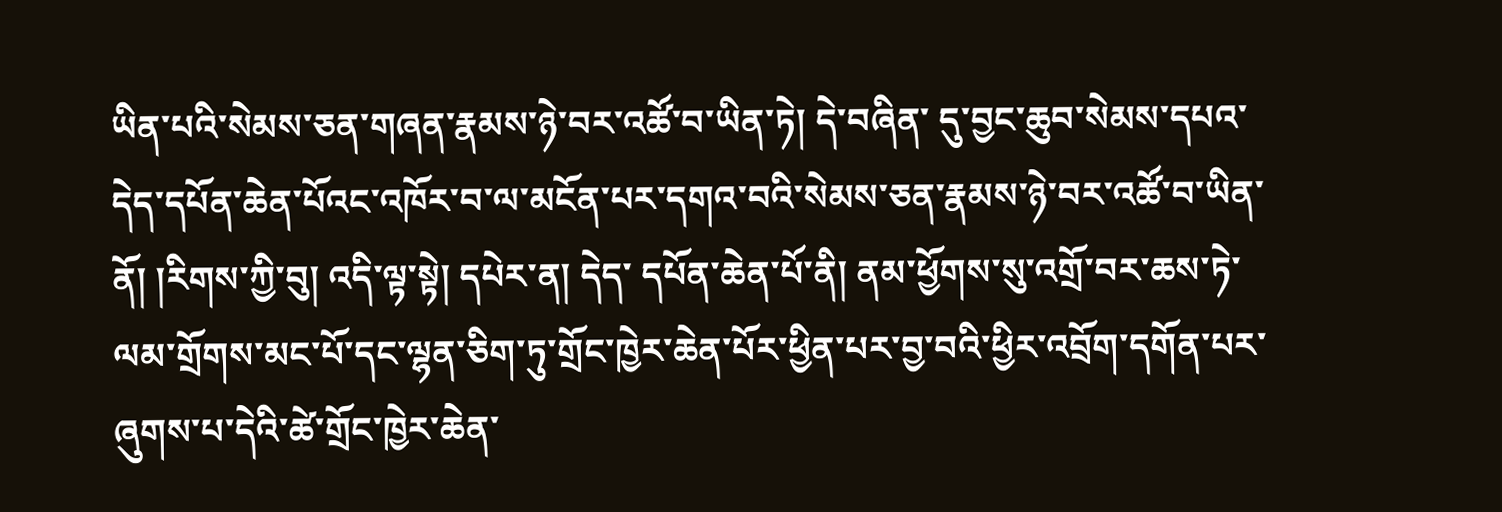ཡིན་པའི་སེམས་ཅན་གཞན་རྣམས་ཉེ་བར་འཚོ་བ་ཡིན་ཏེ། དེ་བཞིན་ དུ་བྱང་ཆུབ་སེམས་དཔའ་དེད་དཔོན་ཆེན་པོའང་འཁོར་བ་ལ་མངོན་པར་དགའ་བའི་སེམས་ཅན་རྣམས་ཉེ་བར་འཚོ་བ་ཡིན་ནོ། །རིགས་ཀྱི་བུ། འདི་ལྟ་སྟེ། དཔེར་ན། དེད་ དཔོན་ཆེན་པོ་ནི། ནམ་ཕྱོགས་སུ་འགྲོ་བར་ཆས་ཏེ་ལམ་གྲོགས་མང་པོ་དང་ལྷན་ཅིག་ཏུ་གྲོང་ཁྱེར་ཆེན་པོར་ཕྱིན་པར་བྱ་བའི་ཕྱིར་འབྲོག་དགོན་པར་ཞུགས་པ་དེའི་ཚེ་གྲོང་ཁྱེར་ཆེན་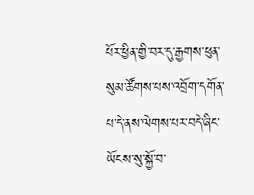པོར་ཕྱིན་གྱི་བར་དུ་རྒྱགས་ཕུན་སུམ་ཚོགས་པས་འབྲོག་དགོན་པ་དེ་ནས་ལེགས་པར་བདེ་ཞིང་ཡོངས་སུ་སྐྱོ་བ་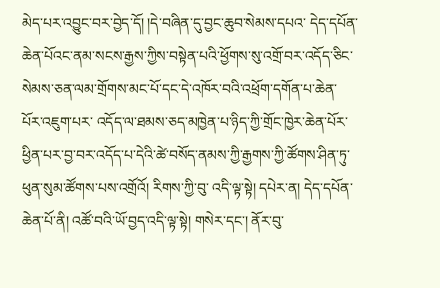མེད་པར་འབྱུང་བར་བྱེད་དོ། །དེ་བཞིན་དུ་བྱང་ཆུབ་སེམས་དཔའ་ དེད་དཔོན་ཆེན་པོའང་ནམ་སངས་རྒྱས་ཀྱིས་བསྟེན་པའི་ཕྱོགས་སུ་འགྲོ་བར་འདོད་ཅིང་སེམས་ཅན་ལམ་གྲོགས་མང་པོ་དང་དེ་འཁོར་བའི་འཕྲོག་དགོན་པ་ཆེན་པོར་འཇུག་པར་ འདོད་ལ་ཐམས་ཅད་མཁྱེན་པ་ཉིད་ཀྱི་གྲོང་ཁྱེར་ཆེན་པོར་ཕྱིན་པར་བྱ་བར་འདོད་པ་དེའི་ཚེ་བསོད་ནམས་ཀྱི་རྒྱགས་ཀྱི་ཚོགས་ཤིན་ཏུ་ཕུན་སུམ་ཚོགས་པས་འགྲོའོ། རིགས་ཀྱི་བུ་ འདི་ལྟ་སྟེ། དཔེར་ན། དེད་དཔོན་ཆེན་པོ་ནི། འཚོ་བའི་ཡོ་བྱད་འདི་ལྟ་སྟེ། གསེར་དང་། ནོར་བུ་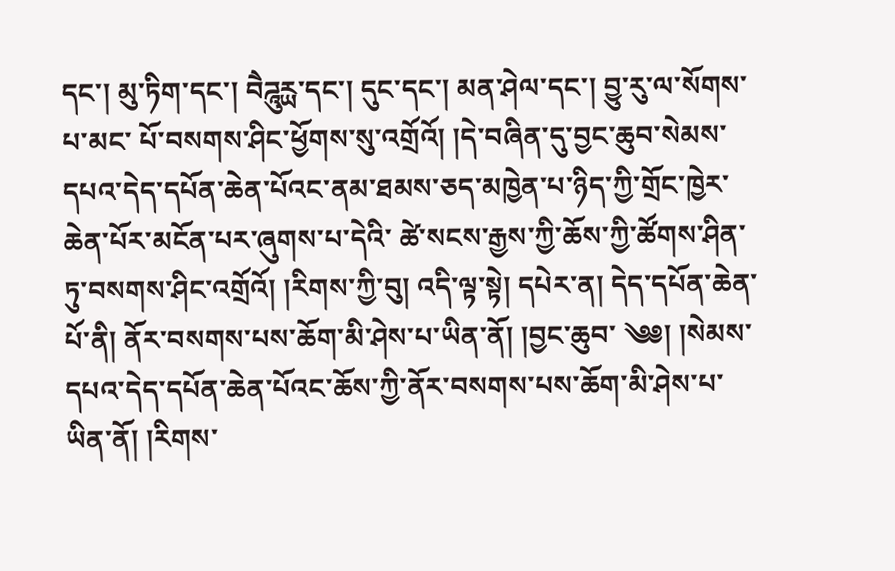དང་། མུ་ཏིག་དང་། བཻཌཱུཪྻ་དང་། དུང་དང་། མན་ཤེལ་དང་། བྱུ་རུ་ལ་སོགས་པ་མང་ པོ་བསགས་ཤིང་ཕྱོགས་སུ་འགྲོའོ། །དེ་བཞིན་དུ་བྱང་ཆུབ་སེམས་དཔའ་དེད་དཔོན་ཆེན་པོའང་ནམ་ཐམས་ཅད་མཁྱེན་པ་ཉིད་ཀྱི་གྲོང་ཁྱེར་ཆེན་པོར་མངོན་པར་ཞུགས་པ་དེའི་ ཚེ་སངས་རྒྱས་ཀྱི་ཆོས་ཀྱི་ཚོགས་ཤིན་ཏུ་བསགས་ཤིང་འགྲོའོ། །རིགས་ཀྱི་བུ། འདི་ལྟ་སྟེ། དཔེར་ན། དེད་དཔོན་ཆེན་པོ་ནི། ནོར་བསགས་པས་ཆོག་མི་ཤེས་པ་ཡིན་ནོ། །བྱང་ཆུབ་ ༄༅། །སེམས་དཔའ་དེད་དཔོན་ཆེན་པོའང་ཆོས་ཀྱི་ནོར་བསགས་པས་ཆོག་མི་ཤེས་པ་ཡིན་ནོ། །རིགས་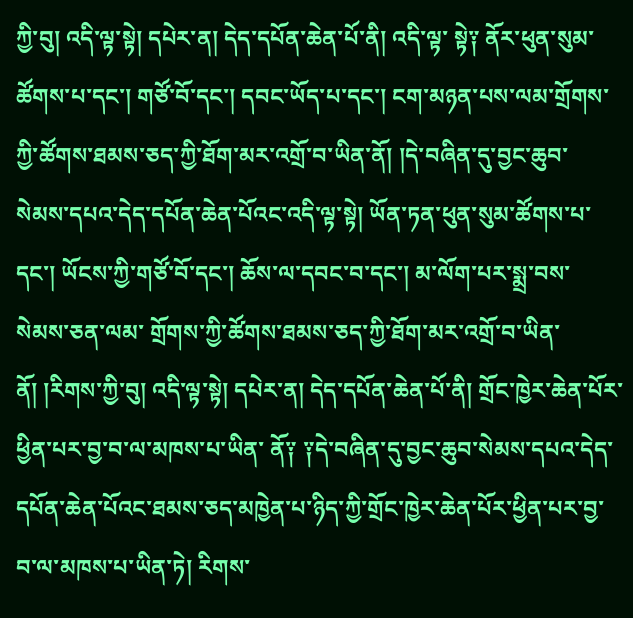ཀྱི་བུ། འདི་ལྟ་སྟེ། དཔེར་ན། དེད་དཔོན་ཆེན་པོ་ནི། འདི་ལྟ་ སྟེ༑ ནོར་ཕུན་སུམ་ཚོགས་པ་དང་། གཙོ་བོ་དང་། དབང་ཡོད་པ་དང་། ངག་མཉན་པས་ལམ་གྲོགས་ཀྱི་ཚོགས་ཐམས་ཅད་ཀྱི་ཐོག་མར་འགྲོ་བ་ཡིན་ནོ། །དེ་བཞིན་དུ་བྱང་ཆུབ་ སེམས་དཔའ་དེད་དཔོན་ཆེན་པོའང་འདི་ལྟ་སྟེ། ཡོན་ཏན་ཕུན་སུམ་ཚོགས་པ་དང་། ཡོངས་ཀྱི་གཙོ་བོ་དང་། ཆོས་ལ་དབང་བ་དང་། མ་ལོག་པར་སྨྲ་བས་སེམས་ཅན་ལམ་ གྲོགས་ཀྱི་ཚོགས་ཐམས་ཅད་ཀྱི་ཐོག་མར་འགྲོ་བ་ཡིན་ནོ། །རིགས་ཀྱི་བུ། འདི་ལྟ་སྟེ། དཔེར་ན། དེད་དཔོན་ཆེན་པོ་ནི། གྲོང་ཁྱེར་ཆེན་པོར་ཕྱིན་པར་བྱ་བ་ལ་མཁས་པ་ཡིན་ ནོ༑ ༑དེ་བཞིན་དུ་བྱང་ཆུབ་སེམས་དཔའ་དེད་དཔོན་ཆེན་པོའང་ཐམས་ཅད་མཁྱེན་པ་ཉིད་ཀྱི་གྲོང་ཁྱེར་ཆེན་པོར་ཕྱིན་པར་བྱ་བ་ལ་མཁས་པ་ཡིན་ཏེ། རིགས་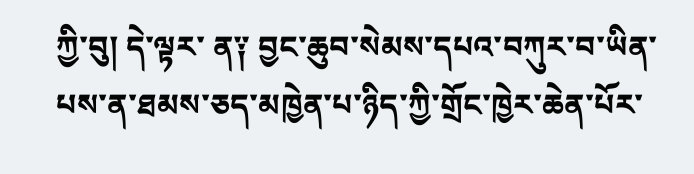ཀྱི་བུ། དེ་ལྟར་ ན༑ བྱང་ཆུབ་སེམས་དཔའ་བཀུར་བ་ཡིན་པས་ན་ཐམས་ཅད་མཁྱེན་པ་ཉིད་ཀྱི་གྲོང་ཁྱེར་ཆེན་པོར་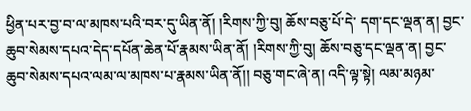ཕྱིན་པར་བྱ་བ་ལ་མཁས་པའི་བར་དུ་ཡིན་ནོ། །རིགས་ཀྱི་བུ། ཆོས་བཅུ་པོ་དེ་ དག་དང་ལྡན་ན། བྱང་ཆུབ་སེམས་དཔའ་དེད་དཔོན་ཆེན་པོ་རྣམས་ཡིན་ནོ། །རིགས་ཀྱི་བུ། ཆོས་བཅུ་དང་ལྡན་ན། བྱང་ཆུབ་སེམས་དཔའ་ལམ་ལ་མཁས་པ་རྣམས་ཡིན་ནོ།། བཅུ་གང་ཞེ་ན། འདི་ལྟ་སྟེ། ལམ་མཉམ་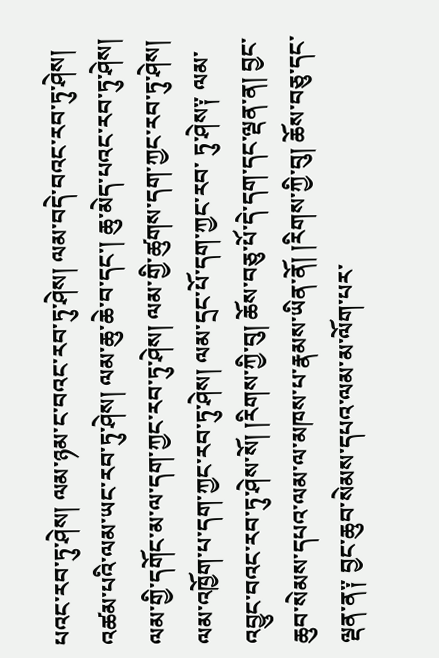པའང་རབ་ཏུ་ཤེས། ལམ་ཉམ་ང་བའང་རབ་ཏུ་ཤེས། ལམ་བདེ་བའང་རབ་ཏུ་ཤེས། འཚམ་པའི་ལམ་ཡང་རབ་ཏུ་ཤེས། ལམ་ཆུ་ཆེ་བ་དང་། ཆུ་མེད་པའང་རབ་ཏུ་ཤེས། ལམ་གྱི་དགོང་མ་ལ་དག་ཀྱང་རབ་ཏུ་ཤེས། ལམ་གྱི་ཚུགས་དག་ཀྱང་རབ་ཏུ་ཤེས། ལམ་འཁྱོག་པ་དག་ཀྱང་རབ་ཏུ་ཤེས། ལམ་དྲང་པོ་དག་ཀྱང་རབ་ ཏུ་ཤེས༑ ལམ་འབྱུང་བའང་རབ་ཏུ་ཤེས་སོ། །རིགས་ཀྱི་བུ། ཆོས་བཅུ་པོ་དེ་དག་དང་ལྡན་ན། བྱང་ཆུབ་སེམས་དཔའ་ལམ་ལ་མཁས་པ་རྣམས་ཡིན་ནོ། །རིགས་ཀྱི་བུ། ཆོས་བཅུ་དང་ ལྡན་ན༑ བྱང་ཆུབ་སེམས་དཔའ་ལམ་མ་ལོག་པར་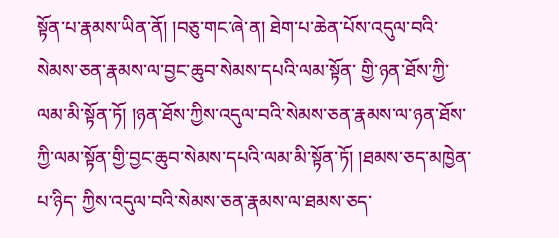སྟོན་པ་རྣམས་ཡིན་ནོ། །བཅུ་གང་ཞེ་ན། ཐེག་པ་ཆེན་པོས་འདུལ་བའི་སེམས་ཅན་རྣམས་ལ་བྱང་ཆུབ་སེམས་དཔའི་ལམ་སྟོན་ གྱི་ཉན་ཐོས་ཀྱི་ལམ་མི་སྟོན་ཏོ། །ཉན་ཐོས་ཀྱིས་འདུལ་བའི་སེམས་ཅན་རྣམས་ལ་ཉན་ཐོས་ཀྱི་ལམ་སྟོན་གྱི་བྱང་ཆུབ་སེམས་དཔའི་ལམ་མི་སྟོན་ཏོ། །ཐམས་ཅད་མཁྱེན་པ་ཉིད་ ཀྱིས་འདུལ་བའི་སེམས་ཅན་རྣམས་ལ་ཐམས་ཅད་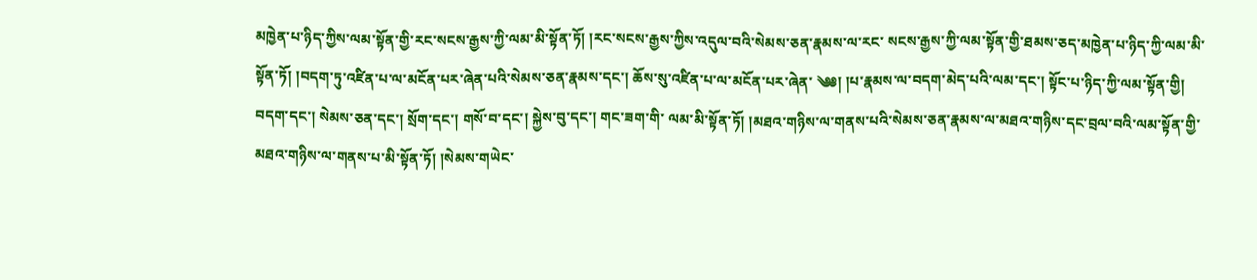མཁྱེན་པ་ཉིད་ཀྱིས་ལམ་སྟོན་གྱི་རང་སངས་རྒྱས་ཀྱི་ལམ་མི་སྟོན་ཏོ། །རང་སངས་རྒྱས་ཀྱིས་འདུལ་བའི་སེམས་ཅན་རྣམས་ལ་རང་ སངས་རྒྱས་ཀྱི་ལམ་སྟོན་གྱི་ཐམས་ཅད་མཁྱེན་པ་ཉིད་ཀྱི་ལམ་མི་སྟོན་ཏོ། །བདག་ཏུ་འཛིན་པ་ལ་མངོན་པར་ཞེན་པའི་སེམས་ཅན་རྣམས་དང་། ཆོས་སུ་འཛིན་པ་ལ་མངོན་པར་ཞེན་ ༄༅། །པ་རྣམས་ལ་བདག་མེད་པའི་ལམ་དང་། སྟོང་པ་ཉིད་ཀྱི་ལམ་སྟོན་གྱི། བདག་དང་། སེམས་ཅན་དང་། སྲོག་དང་། གསོ་བ་དང་། སྐྱེས་བུ་དང་། གང་ཟག་གི་ ལམ་མི་སྟོན་ཏོ། །མཐའ་གཉིས་ལ་གནས་པའི་སེམས་ཅན་རྣམས་ལ་མཐའ་གཉིས་དང་བྲལ་བའི་ལམ་སྟོན་གྱི་མཐའ་གཉིས་ལ་གནས་པ་མི་སྟོན་ཏོ། །སེམས་གཡེང་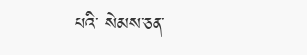པའི་ སེམས་ཅན་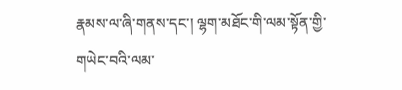རྣམས་ལ་ཞི་གནས་དང་། ལྷག་མཐོང་གི་ལམ་སྟོན་གྱི་གཡེང་བའི་ལམ་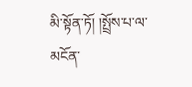མི་སྟོན་ཏོ། །སྤྲོས་པ་ལ་མངོན་